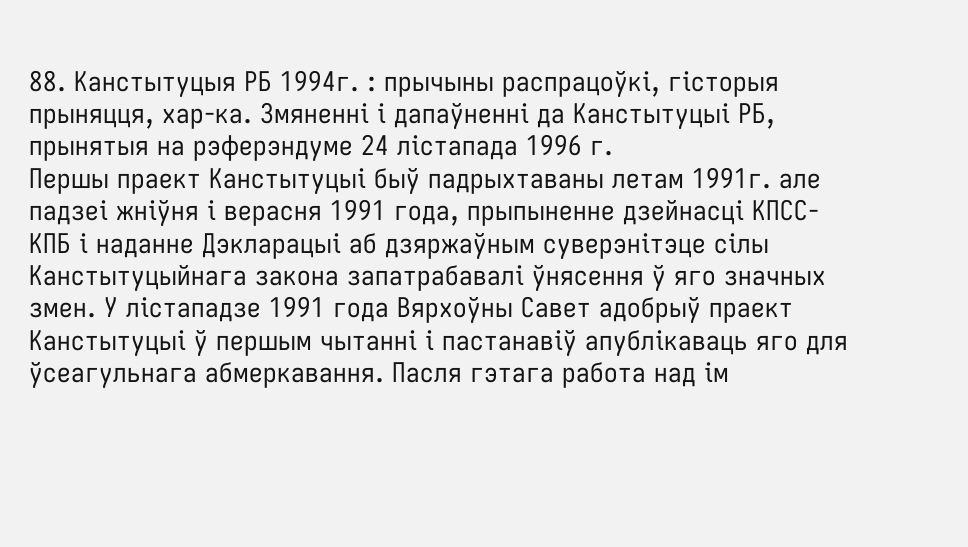88. Канстытуцыя РБ 1994г. : прычыны распрацоўкі, гісторыя прыняцця, хар-ка. Змяненні і дапаўненні да Канстытуцыі РБ, прынятыя на рэферэндуме 24 лістапада 1996 г.
Першы праект Канстытуцыі быў падрыхтаваны летам 1991г. але падзеі жніўня і верасня 1991 года, прыпыненне дзейнасці КПСС-КПБ і наданне Дэкларацыі аб дзяржаўным суверэнітэце сілы Канстытуцыйнага закона запатрабавалі ўнясення ў яго значных змен. У лістападзе 1991 года Вярхоўны Савет адобрыў праект Канстытуцыі ў першым чытанні і пастанавіў апублікаваць яго для ўсеагульнага абмеркавання. Пасля гэтага работа над ім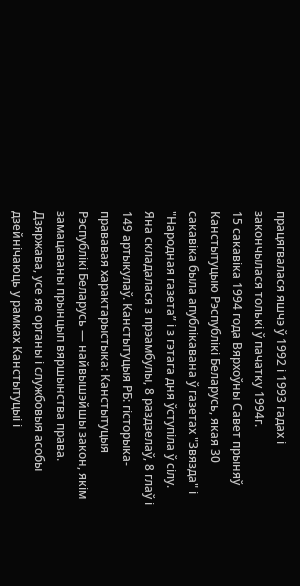працягвалася яшчэ ў 1992 і 1993 гадах і закончылася толькі ў пачатку 1994г.
15 сакавіка 1994 года Вярхоўны Савет прыняў Канстытуцыю Рэспублікі Беларусь, якая 30 сакавіка была апублікавана ў газетах "Звязда" і "Народная газета” і з гэтага дня ўступіла ў сілу. Яна складалася з прэамбулы, 8 раздзелаў, 8 глаў і 149 артыкулаў. Канстытуцыя РБ: гісторыка- прававая характарыстыка: Канстытуцыя Рэспублікі Беларусь — найвышэйшы закон, якім замацаваны прынцып вяршынства права. Дзяржава, усе яе органы і службовыя асобы дзейнічаюць у рамках Канстытуцыі і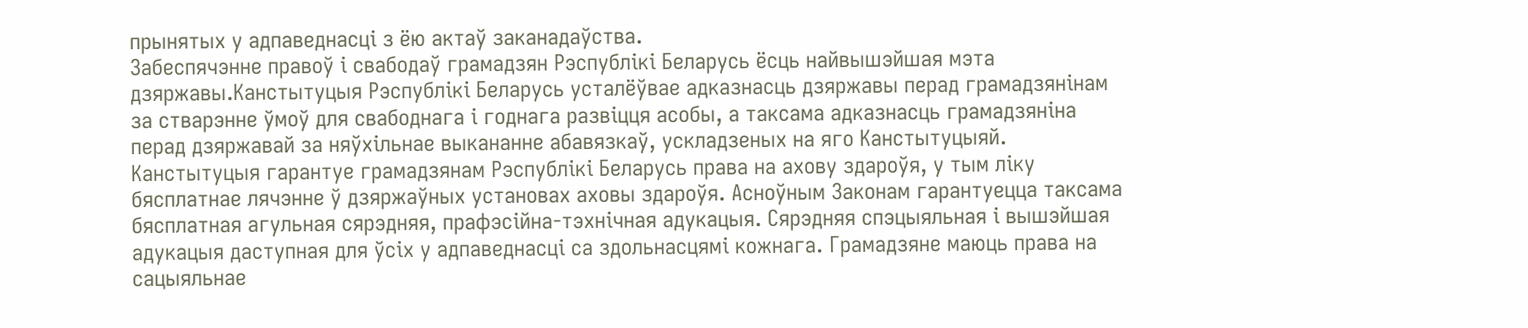прынятых у адпаведнасці з ёю актаў заканадаўства.
Забеспячэнне правоў і свабодаў грамадзян Рэспублікі Беларусь ёсць найвышэйшая мэта дзяржавы.Канстытуцыя Рэспублікі Беларусь усталёўвае адказнасць дзяржавы перад грамадзянінам за стварэнне ўмоў для свабоднага і годнага развіцця асобы, а таксама адказнасць грамадзяніна перад дзяржавай за няўхільнае выкананне абавязкаў, ускладзеных на яго Канстытуцыяй.
Канстытуцыя гарантуе грамадзянам Рэспублікі Беларусь права на ахову здароўя, у тым ліку бясплатнае лячэнне ў дзяржаўных установах аховы здароўя. Асноўным Законам гарантуецца таксама бясплатная агульная сярэдняя, прафэсійна-тэхнічная адукацыя. Сярэдняя спэцыяльная і вышэйшая адукацыя даступная для ўсіх у адпаведнасці са здольнасцямі кожнага. Грамадзяне маюць права на сацыяльнае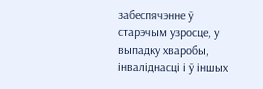забеспячэнне ў старэчым узросце, у выпадку хваробы, інваліднасці і ў іншых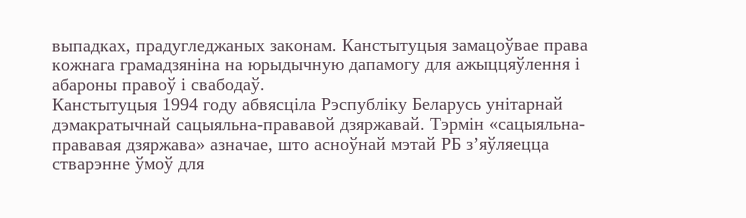выпадках, прадугледжаных законам. Канстытуцыя замацоўвае права кожнага грамадзяніна на юрыдычную дапамогу для ажыццяўлення і абароны правоў і свабодаў.
Канстытуцыя 1994 году абвясціла Рэспубліку Беларусь унітарнай дэмакратычнай сацыяльна-прававой дзяржавай. Тэрмін «сацыяльна-прававая дзяржава» азначае, што асноўнай мэтай РБ з’яўляецца стварэнне ўмоў для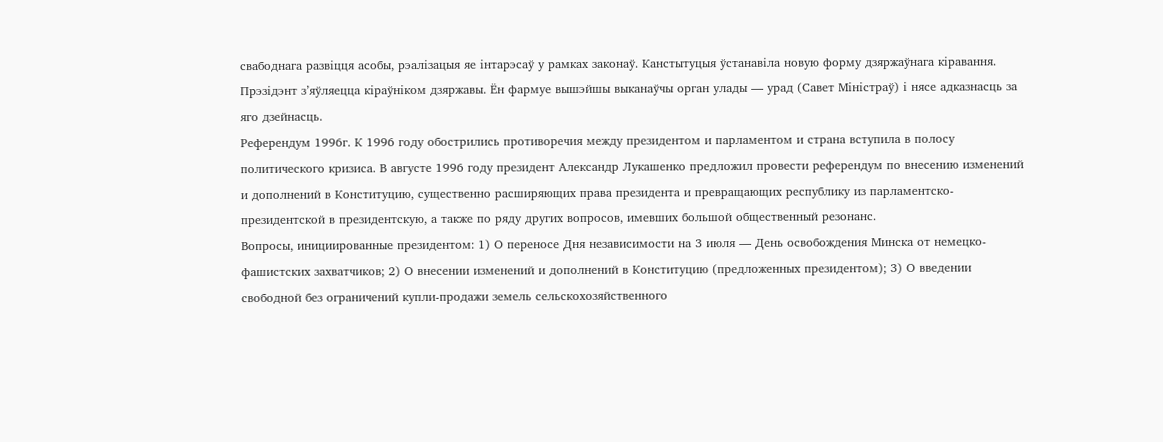свабоднага развіцця асобы, рэалізацыя яе інтарэсаў у рамках законаў. Канстытуцыя ўстанавіла новую форму дзяржаўнага кіравання. Прэзідэнт з’яўляецца кіраўніком дзяржавы. Ён фармуе вышэйшы выканаўчы орган улады — урад (Савет Міністраў) і нясе адказнасць за яго дзейнасць.
Референдум 1996г. К 1996 году обострились противоречия между президентом и парламентом и страна вступила в полосу политического кризиса. В августе 1996 году президент Александр Лукашенко предложил провести референдум по внесению изменений и дополнений в Конституцию, существенно расширяющих права президента и превращающих республику из парламентско-президентской в президентскую, а также по ряду других вопросов, имевших большой общественный резонанс.
Вопросы, инициированные президентом: 1) О переносе Дня независимости на 3 июля — День освобождения Минска от немецко-фашистских захватчиков; 2) О внесении изменений и дополнений в Конституцию (предложенных президентом); 3) О введении свободной без ограничений купли-продажи земель сельскохозяйственного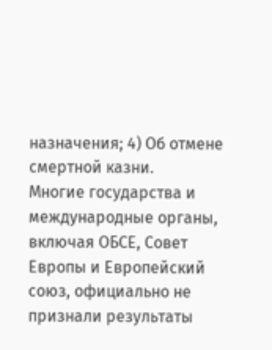назначения; 4) Об отмене смертной казни.
Многие государства и международные органы, включая ОБСЕ, Совет Европы и Европейский союз, официально не признали результаты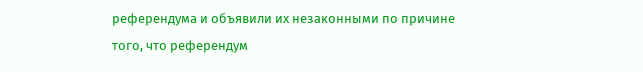референдума и объявили их незаконными по причине того, что референдум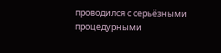проводился с серьёзными процедурными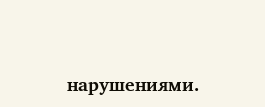нарушениями.